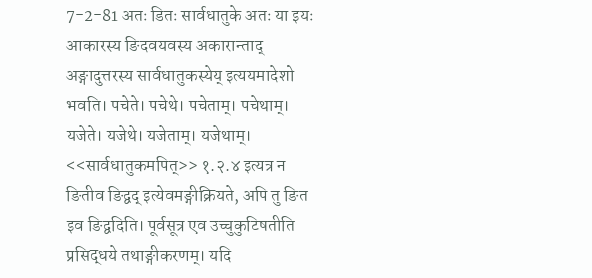7-2-81 अतः डितः सार्वधातुके अतः या इयः
आकारस्य ङिदवयवस्य अकारान्ताद् अङ्गादुत्तरस्य सार्वधातुकस्येय् इत्ययमादेशो भवति। पचेते। पचेथे। पचेताम्। पचेथाम्। यजेते। यजेथे। यजेताम्। यजेथाम्। <<सार्वधातुकमपित्>> १.२.४ इत्यत्र न ङितीव ङिद्वद् इत्येवमङ्गीक्रियते, अपि तु ङित इव ङिद्वदिति। पूर्वसूत्र एव उच्चुकुटिषतीति प्रसिद्धये तथाङ्गीकरणम्। यदि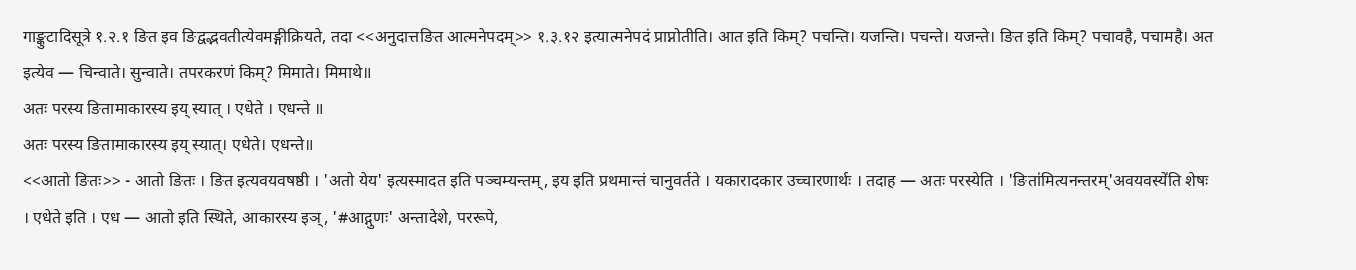गाङ्कुटादिसूत्रे १.२.१ ङित इव ङिद्वद्भवतीत्येवमङ्गीक्रियते, तदा <<अनुदात्तङित आत्मनेपदम्>> १.३.१२ इत्यात्मनेपदं प्राप्नोतीति। आत इति किम्? पचन्ति। यजन्ति। पचन्ते। यजन्ते। ङित इति किम्? पचावहै, पचामहै। अत इत्येव — चिन्वाते। सुन्वाते। तपरकरणं किम्? मिमाते। मिमाथे॥
अतः परस्य ङितामाकारस्य इय् स्यात् । एधेते । एधन्ते ॥
अतः परस्य ङितामाकारस्य इय् स्यात्। एधेते। एधन्ते॥
<<आतो ङितः>> - आतो ङितः । ङित इत्यवयवषष्ठी । 'अतो येय' इत्यस्मादत इति पञ्चम्यन्तम्, इय इति प्रथमान्तं चानुवर्तते । यकारादकार उच्चारणार्थः । तदाह — अतः परस्येति । 'ङिता॑मित्यनन्तरम्'अवयवस्ये॑ति शेषः । एधेते इति । एध — आतो इति स्थिते, आकारस्य इञ्, '#आद्गुणः' अन्तादेशे, पररूपे,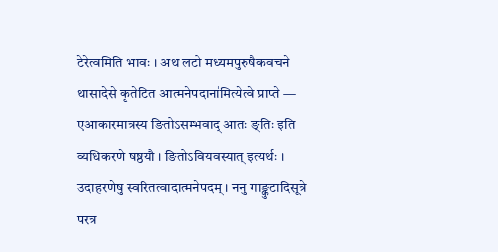टेरेत्वमिति भावः । अथ लटो मध्यमपुरुषैकवचने थासादेसे कृतेटित आत्मनेपदाना॑मित्येत्वे प्राप्ते —
एआकारमात्रस्य ङितोऽसम्भवाद् आतः ङ्तिः इति व्यधिकरणे षष्ठयौ । ङितोऽवियवस्यात् इत्यर्थः । उदाहरणेषु स्वरितत्वादात्मनेपदम् । ननु गाङ्कुटादिसूत्रे परत्र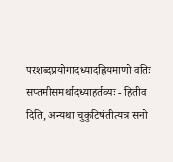परशब्दप्रयोगादध्यादह्रियमाणो वतिः सप्तमीसमर्थादध्याहर्तव्यः - हितीव दिति, अन्यथा चुकुटिषंतीत्यत्र सनो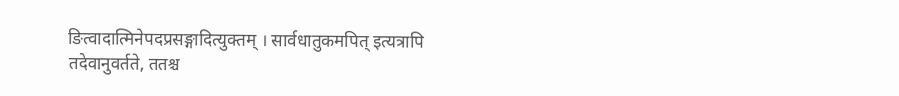ङित्वादात्मिनेपदप्रसङ्गादित्युक्तम् । सार्वधातुकमपित् इत्यत्रापि तदेवानुवर्तते, ततश्च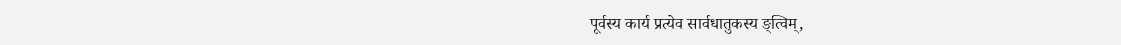पूर्वस्य कार्य प्रत्येव सार्वधातुकस्य ङ्त्विम्,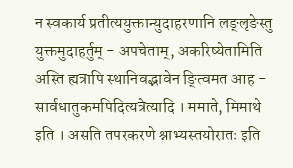न स्वकार्य प्रतीत्ययुक्तान्युदाहरणानि लङ्लृङेस्तु युक्तमुदाहर्तुम् - अपचेताम्, अकरिष्येतामिति अस्ति ह्यत्रापि स्थानिवद्भावेन ङ्त्विमत आह - सार्वधातुकमपिदित्यत्रेत्यादि । ममाते, मिमाथे इति । असति तपरकरणे श्नाभ्यस्तयोरातः इति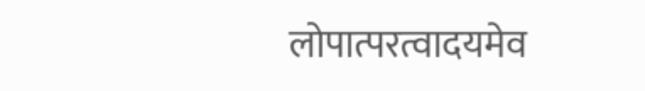लोपात्परत्वादयमेव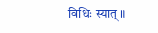विधिः स्यात् ॥